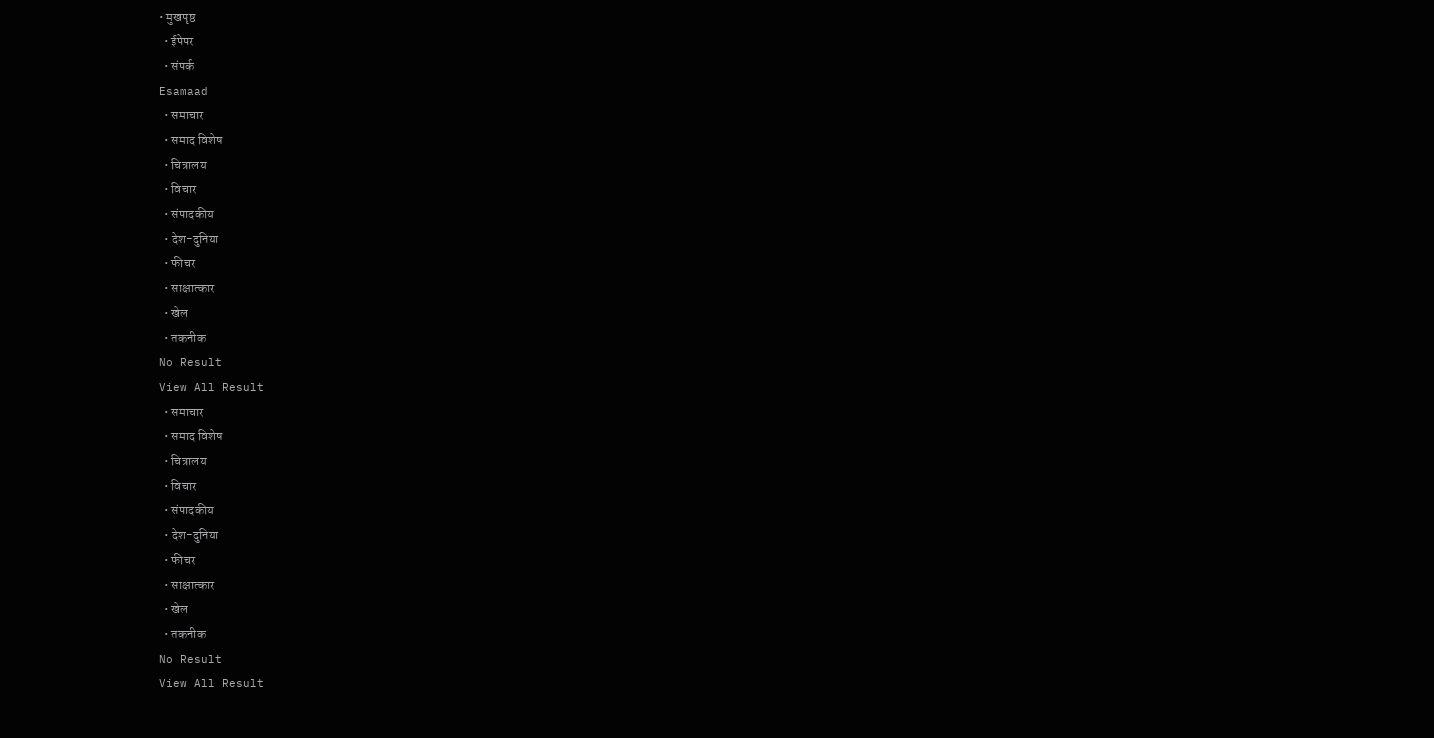• मुखपृष्ठ
  • ईपेपर
  • संपर्क
Esamaad
  • समाचार
  • समाद विशेष
  • चित्रालय
  • विचार
  • संपादकीय
  • देश-दुनिया
  • फीचर
  • साक्षात्‍कार
  • खेल
  • तकनीक
No Result
View All Result
  • समाचार
  • समाद विशेष
  • चित्रालय
  • विचार
  • संपादकीय
  • देश-दुनिया
  • फीचर
  • साक्षात्‍कार
  • खेल
  • तकनीक
No Result
View All Result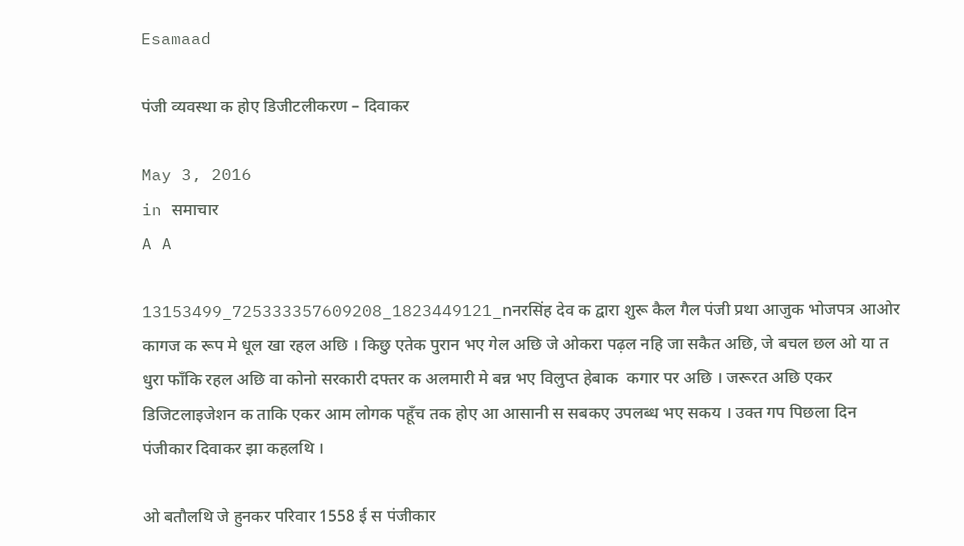Esamaad

पंजी व्यवस्था क होए डिजीटलीकरण – दिवाकर

May 3, 2016
in समाचार
A A

13153499_725333357609208_1823449121_nनरसिंह देव क द्वारा शुरू कैल गैल पंजी प्रथा आजुक भोजपत्र आओर कागज क रूप मे धूल खा रहल अछि । कि‍छु एतेक पुरान भए गेल अछि जे ओकरा पढ़ल नहि‍ जा सकैत अछि, जे बचल छल ओ या त धुरा फाँकि‍ रहल अछि वा कोनो सरकारी दफ्तर क अलमारी मे बन्न भए विलुप्त हेबाक  कगार पर अछि । जरूरत अछि एकर डिजिटलाइजेशन क ताकि एकर आम लोगक पहूँच तक होए आ आसानी स सबकए उपलब्ध भए सकय । उक्त गप पिछला दिन पंजीकार दिवाकर झा कहलथि‍ ।

ओ बतौलथि‍ जे हुनकर परिवार 1558 ई स पंजीकार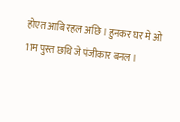होएत आबि रहल अछि । हुनकर घर मे ओ 11म पुस्त छथि‍ जे पंजीकार बनल ।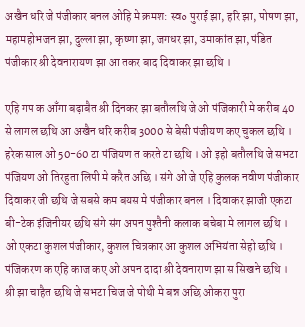अखैन धरि जे पंजीकार बनल ओहि मे क्रमश: स्व० पुराई झा, हरि झा, पोषण झा, महामहोभजन झा, दुल्ला झा, कृष्णा झा, जगधर झा, उमाकांत झा, पंडित पंजीकार श्री देवनारायण झा आ तकर बाद दिवाकर झा छथि‍ ।

एहि गप क आँगा बढ़ाबैत श्री दिनकर झा बतौलथि‍ जे ओ पंजिकारी मे करीब 40 से लागल छथि‍ आ अखैन धरि करीब 3000 से बेसी पंजीयण कए चुकल छथि‍ । हरेक साल ओ 50-60 टा पंजियण त करते टा छथि‍ । ओ इहो बतौलथि‍ जे सभटा पंजियण ओ तिरहुता लिपी मे करैत अछि । संगे ओ जे एहि कुलक नवीण पंजीकार दिवाकर जी छथि‍ जे सबसे कम बयस मे पंजीकार बनल । दिवाकर झाजी एकटा बी-टेक इंजिनीयर छथि‍ संगे संग अपन पुश्तैनी कलाक बचेबा मे लागल छथि‍ । ओ एकटा कुशल पंजीकार, कुशल चित्रकार आ कुशल अभि‍यंता सेहो छथि‍ । पंजिकरण क एहि काज कए ओ अपन दादा श्री देवनाराण झा स सिखने छथि‍ । श्री झा चाहैत छथि‍ जे सभटा चिज जे पोथी मे बन्न अछि ओकरा पुरा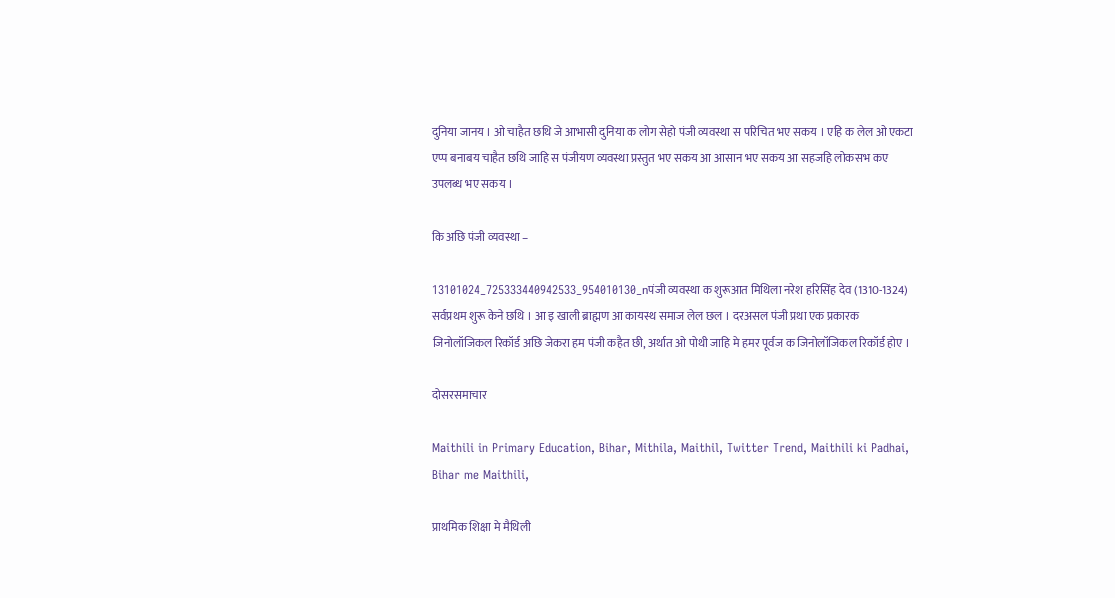दुनिया जानय । ओ चाहैत छथि‍ जे आभासी दुनिया क लोग सेहो पंजी व्यवस्था स परिचित भए सकय । एहि क लेल ओ एकटा एप्प बनाबय चाहैत छथि‍ जाहि स पंजीयण व्यवस्था प्रस्तुत भए सकय आ आसान भए सकय आ सहजहि लोकसभ कए उपलब्ध भए सकय ।

कि अछि पंजी व्यवस्था –

13101024_725333440942533_954010130_nपंजी व्यवस्था क शुरूआत मिथि‍ला नरेश हरिसिंह देव (1310-1324)  सर्वप्रथम शुरू केने छथि‍ । आ इ खाली ब्राह्मण आ कायस्थ समाज लेल छल । दरअसल पंजी प्रथा एक प्रकारक जिनोलॉजिकल रिकॉर्ड अछि जेकरा हम पंजी कहैत छी, अर्थात ओ पोथी जाहि मे हमर पूर्वज क जिनोलॉजिकल रिकॉर्ड होए ।

दोसरसमाचार

Maithili in Primary Education, Bihar, Mithila, Maithil, Twitter Trend, Maithili ki Padhai, Bihar me Maithili,

प्राथमिक शि‍क्षा मे मैथि‍ली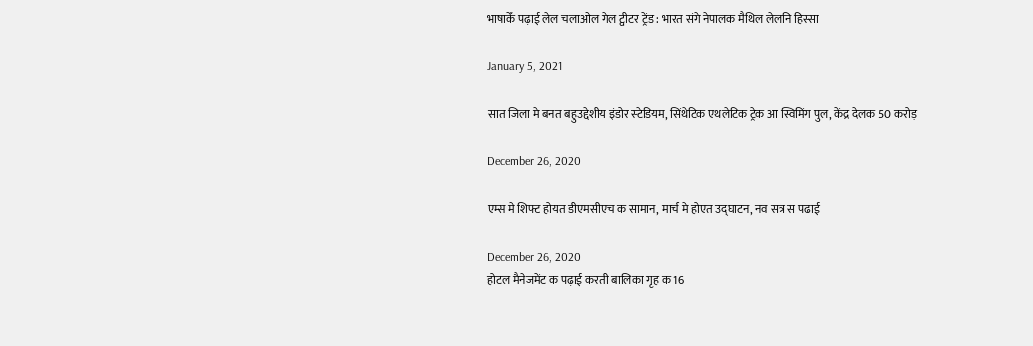भाषाकेँ पढ़ाई लेल चलाओल गेल ट्वीटर ट्रेंड : भारत संगे नेपालक मैथिल लेलनि हिस्सा

January 5, 2021

सात जिला मे बनत बहुउद्देशीय इंडोर स्‍टेडि‍यम, सिंथेटिक एथलेटिक ट्रेक आ स्विमिंग पुल, केंद्र देलक 50 करोड़

December 26, 2020

एम्स मे शिफ्ट होयत डीएमसीएच क सामान, मार्च मे होएत उद्घाटन, नव सत्र स पढाई

December 26, 2020
होटल मैनेजमेंट क पढ़ाई करती बालिका गृह क 16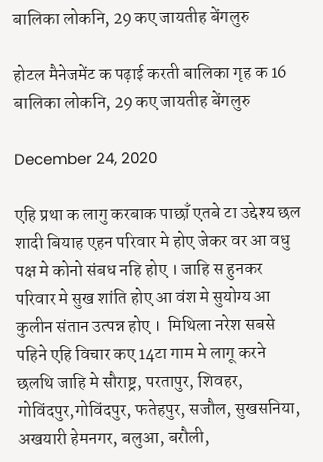बालिका लोकनि, 29 कए जायतीह बेंगलुरु

होटल मैनेजमेंट क पढ़ाई करती बालिका गृह क 16 बालिका लोकनि, 29 कए जायतीह बेंगलुरु

December 24, 2020

एहि प्रथा क लागु करबाक पाछाँ एतबे टा उद्देश्य छल शादी बियाह एहन परिवार मे होए जेकर वर आ वधु पक्ष मे कोनो संबध नहि होए । जाहि स हुनकर परिवार मे सुख शांति होए आ वंश मे सुयोग्य आ कुलीन संतान उत्पन्न होए ।  मिथि‍ला नरेश सबसे पहिने एहि विचार कए 14टा गाम मे लागू करने छलथि‍ जाहि मे सौराष्ट्र, परतापुर, शि‍वहर, गोविंदपुर,गोविंदपुर, फतेहपुर, सजौल, सुखसनिया, अखयारी हेमनगर, बलुआ, बरौली,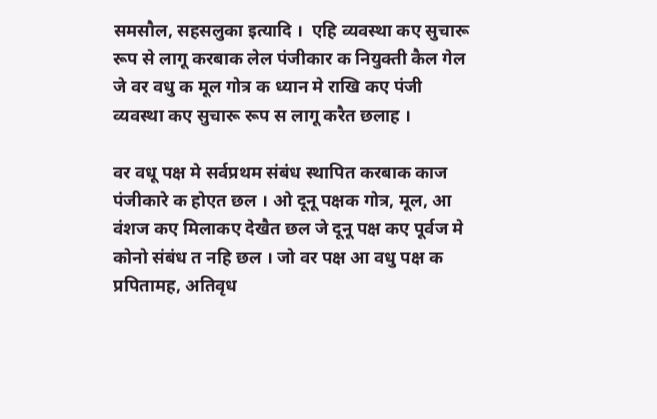समसौल, सहसलुका इत्यादि ।  एहि व्यवस्था कए सुचारू रूप से लागू करबाक लेल पंजीकार क नियुक्ती कैल गेल जे वर वधु क मूल गोत्र क ध्यान मे राखि‍ कए पंजी व्यवस्था कए सुचारू रूप स लागू करैत छलाह ।

वर वधू पक्ष मे सर्वप्रथम संबंध स्थापित करबाक काज पंजीकारे क होएत छल । ओ दूनू पक्षक गोत्र, मूल, आ वंशज कए मिलाकए देखैत छल जे दूनू पक्ष कए पूर्वज मे कोनो संबंध त नहि छल । जो वर पक्ष आ वधु पक्ष क प्र‍पितामह, अतिवृध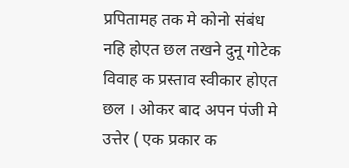प्रपितामह तक मे कोनो संबंध नहि होएत छल तखने दुनू गोटेक विवाह क प्रस्ताव स्वीकार होएत छल । ओकर बाद अपन पंजी मे उत्तेर ( एक प्रकार क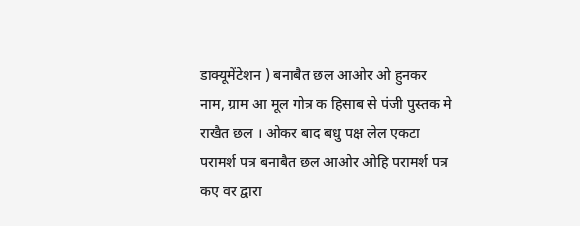डाक्यूमेंटेशन ) बनाबैत छल आओर ओ हुनकर नाम, ग्राम आ मूल गोत्र क हिसाब से पंजी पुस्तक मे राखैत छल । ओकर बाद बधु पक्ष लेल एकटा परामर्श पत्र बनाबैत छल आओर ओहि परामर्श पत्र कए वर द्वारा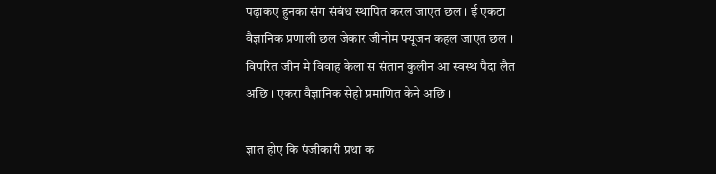पढ़ाकए हुनका संग संबंध स्थापित करल जाएत छल । ई एकटा वैज्ञानिक प्रणाली छल जेकार जीनोम फ्यूजन कहल जाएत छल । विपरित जीन मे विवाह केला स संतान कुलीन आ स्वस्थ पैदा लैत अछि । एकरा वैज्ञानिक सेहो प्रमाणि‍त केने अछि ।

ज्ञात होए कि पंजीकारी प्रथा क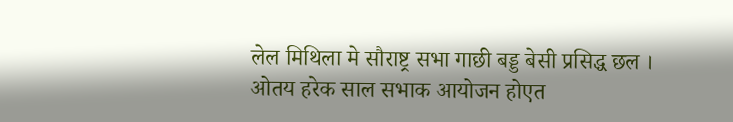लेल मिथि‍ला मे सौराष्ट्र सभा गाछी बड्ड बेसी प्रसिद्ध छल । ओतय हरेक साल सभाक आयोजन होएत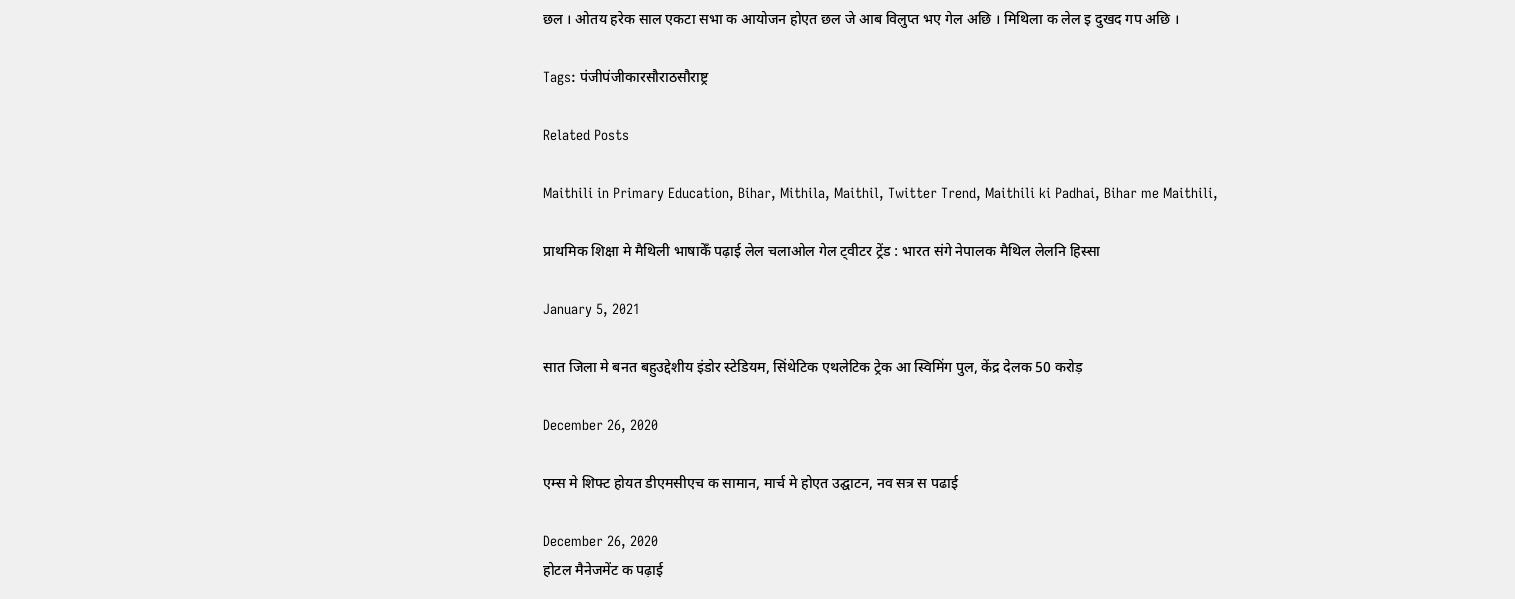छल । ओतय हरेक साल एकटा सभा क आयोजन होएत छल जे आब विलुप्त भए गेल अछि । मिथि‍ला क लेल इ दुखद गप अछि ।

Tags: पंजीपंजीकारसौराठसौराष्ट्र

Related Posts

Maithili in Primary Education, Bihar, Mithila, Maithil, Twitter Trend, Maithili ki Padhai, Bihar me Maithili,

प्राथमिक शि‍क्षा मे मैथि‍ली भाषाकेँ पढ़ाई लेल चलाओल गेल ट्वीटर ट्रेंड : भारत संगे नेपालक मैथिल लेलनि हिस्सा

January 5, 2021

सात जिला मे बनत बहुउद्देशीय इंडोर स्‍टेडि‍यम, सिंथेटिक एथलेटिक ट्रेक आ स्विमिंग पुल, केंद्र देलक 50 करोड़

December 26, 2020

एम्स मे शिफ्ट होयत डीएमसीएच क सामान, मार्च मे होएत उद्घाटन, नव सत्र स पढाई

December 26, 2020
होटल मैनेजमेंट क पढ़ाई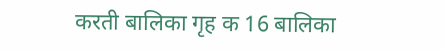करती बालिका गृह क 16 बालिका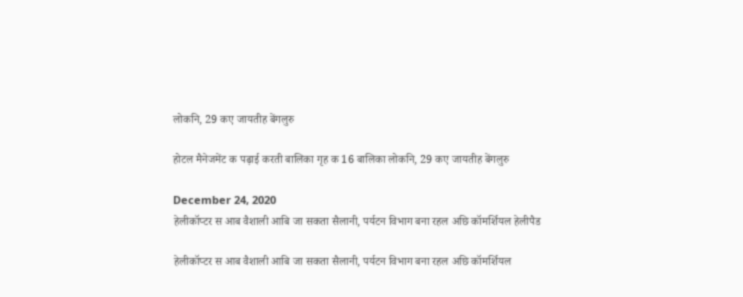लोकनि, 29 कए जायतीह बेंगलुरु

होटल मैनेजमेंट क पढ़ाई करती बालिका गृह क 16 बालिका लोकनि, 29 कए जायतीह बेंगलुरु

December 24, 2020
हेलीकॉप्टर स आब वैशाली आबि जा सकता सैलानी, पर्यटन विभाग बना रहल अछि कॉमर्शियल हेलीपैड

हेलीकॉप्टर स आब वैशाली आबि जा सकता सैलानी, पर्यटन विभाग बना रहल अछि कॉमर्शियल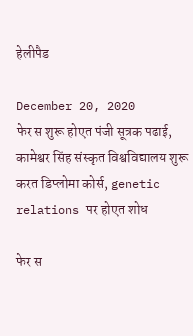हेलीपैड

December 20, 2020
फेर स शुरू होएत पंजी सूत्रक पढाई, कामेश्वर सिंह संस्कृत विश्वविद्यालय शुरू करत डिप्लोमा कोर्स, genetic relations पर होएत शोध

फेर स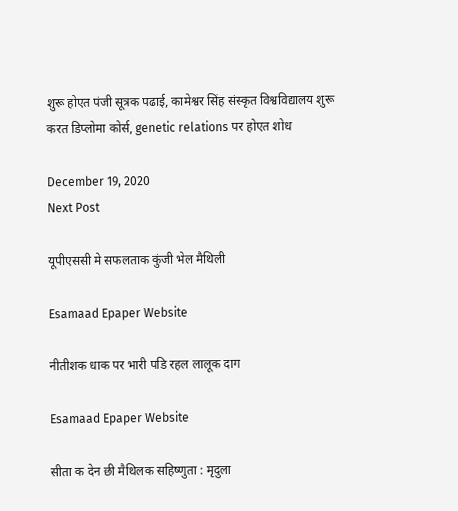शुरू होएत पंजी सूत्रक पढाई, कामेश्वर सिंह संस्कृत विश्वविद्यालय शुरू करत डिप्लोमा कोर्स, genetic relations पर होएत शोध

December 19, 2020
Next Post

यूपीएससी मे सफलताक कुंजी भेल मैथिली

Esamaad Epaper Website

नीतीशक धाक पर भारी पडि रहल लालूक दाग

Esamaad Epaper Website

सीता क देन छी मैथिलक सहिष्णुता : मृदुला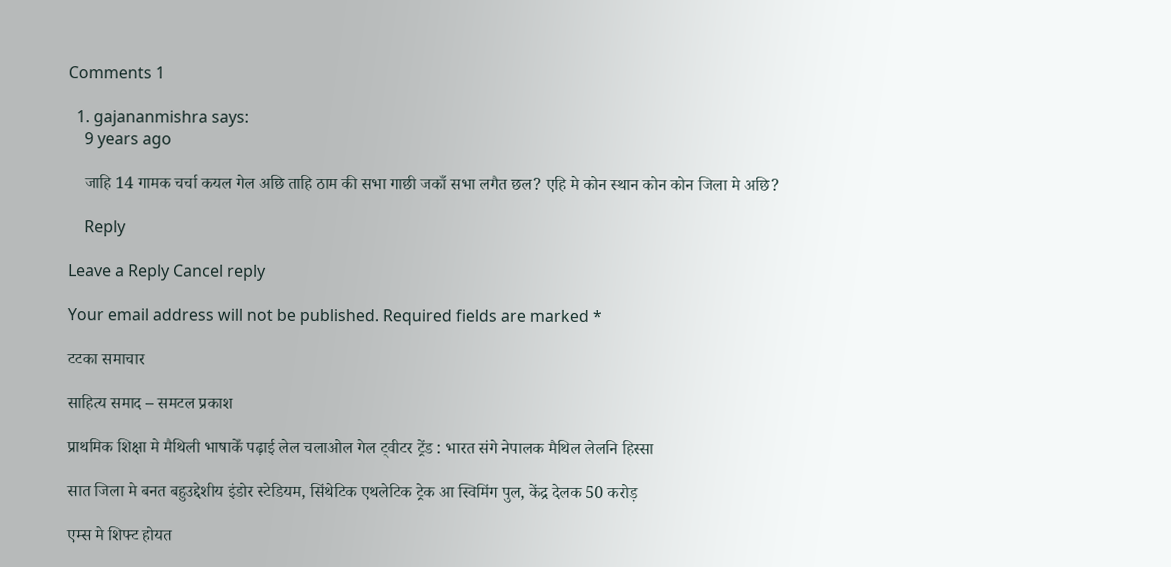Comments 1

  1. gajananmishra says:
    9 years ago

    जाहि 14 गामक चर्चा कयल गेल अछि ताहि ठाम की सभा गाछी जकाँ सभा लगैत छल? एहि मे कोन स्थान कोन कोन जिला मे अछि?

    Reply

Leave a Reply Cancel reply

Your email address will not be published. Required fields are marked *

टटका समाचार

साहित्य समाद – समटल प्रकाश

प्राथमिक शि‍क्षा मे मैथि‍ली भाषाकेँ पढ़ाई लेल चलाओल गेल ट्वीटर ट्रेंड : भारत संगे नेपालक मैथिल लेलनि हिस्सा

सात जिला मे बनत बहुउद्देशीय इंडोर स्‍टेडि‍यम, सिंथेटिक एथलेटिक ट्रेक आ स्विमिंग पुल, केंद्र देलक 50 करोड़

एम्स मे शिफ्ट होयत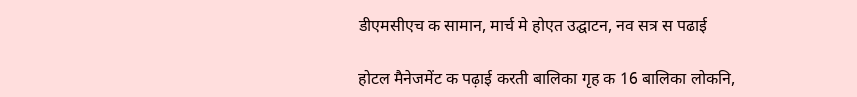डीएमसीएच क सामान, मार्च मे होएत उद्घाटन, नव सत्र स पढाई

होटल मैनेजमेंट क पढ़ाई करती बालिका गृह क 16 बालिका लोकनि,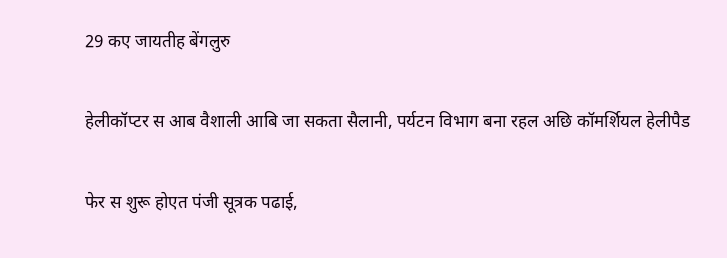29 कए जायतीह बेंगलुरु

हेलीकॉप्टर स आब वैशाली आबि जा सकता सैलानी, पर्यटन विभाग बना रहल अछि कॉमर्शियल हेलीपैड

फेर स शुरू होएत पंजी सूत्रक पढाई,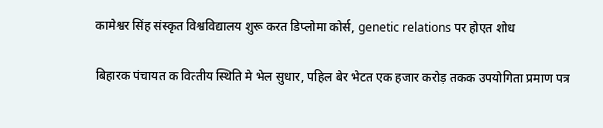कामेश्वर सिंह संस्कृत विश्वविद्यालय शुरू करत डिप्लोमा कोर्स, genetic relations पर होएत शोध

बिहारक पंचायत क वित्‍तीय स्थिति मे भेल सुधार, पहिल बेर भेटत एक हजार करोड़ तकक उपयोगिता प्रमाण पत्र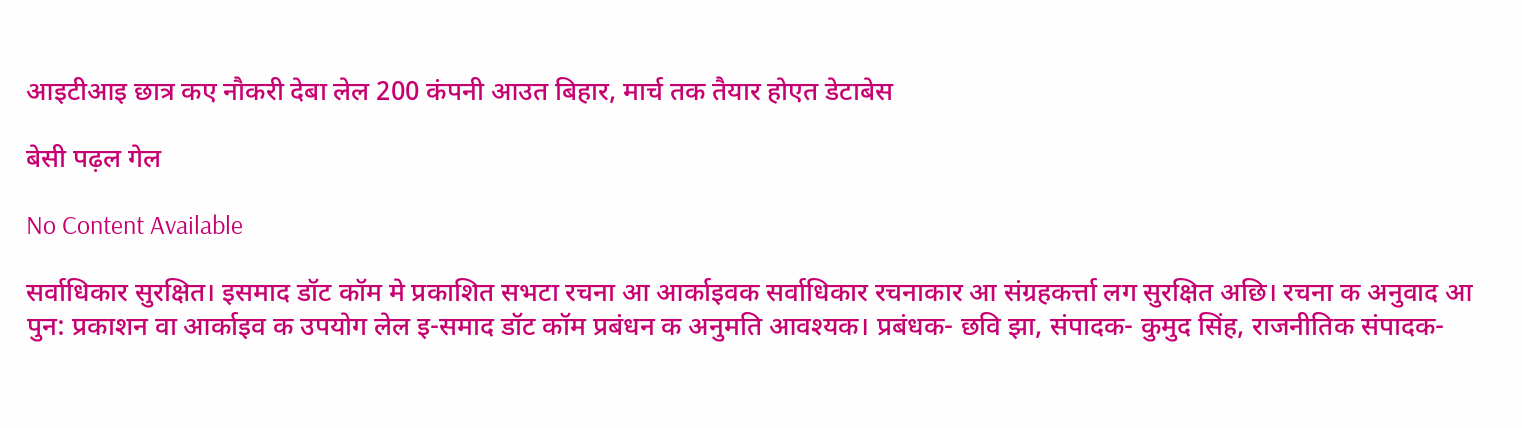आइटीआइ छात्र कए नौकरी देबा लेल 200 कंपनी आउत बिहार, मार्च तक तैयार होएत डेटाबेस

बेसी पढ़ल गेल

No Content Available

सर्वाधिकार सुरक्षित। इसमाद डॉट कॉम मे प्रकाशित सभटा रचना आ आर्काइवक सर्वाधिकार रचनाकार आ संग्रहकर्त्ता लग सुरक्षित अछि। रचना क अनुवाद आ पुन: प्रकाशन वा आर्काइव क उपयोग लेल इ-समाद डॉट कॉम प्रबंधन क अनुमति आवश्यक। प्रबंधक- छवि झा, संपादक- कुमुद सिंह, राजनीतिक संपादक-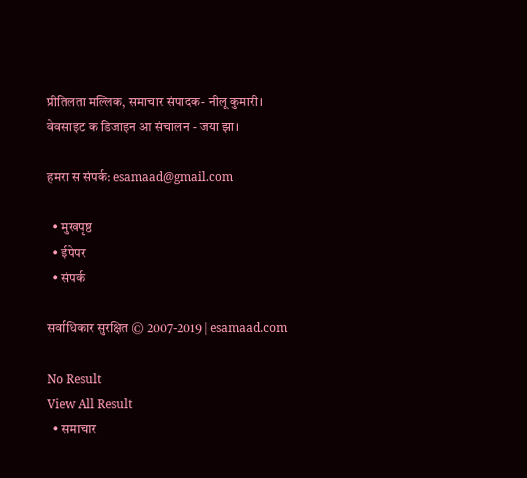प्रीतिलता मल्लिक, समाचार संपादक- नीलू कुमारी। वेवसाइट क डिजाइन आ संचालन - जया झा।

हमरा स संपर्क: esamaad@gmail.com

  • मुखपृष्ठ
  • ईपेपर
  • संपर्क

सर्वाधिकार सुरक्षित © 2007-2019 | esamaad.com

No Result
View All Result
  • समाचार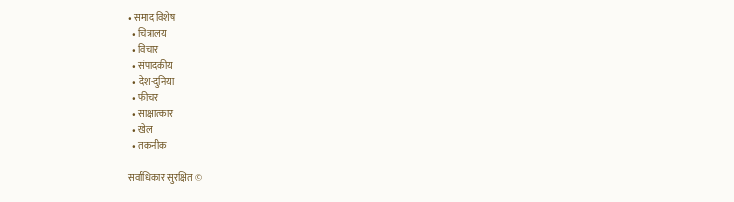• समाद विशेष
  • चित्रालय
  • विचार
  • संपादकीय
  • देश-दुनिया
  • फीचर
  • साक्षात्‍कार
  • खेल
  • तकनीक

सर्वाधिकार सुरक्षित ©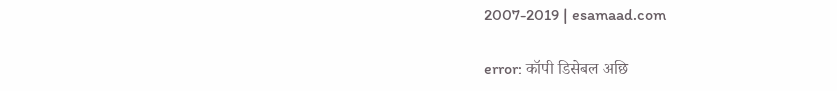2007-2019 | esamaad.com

error: कॉपी डिसेबल अछि